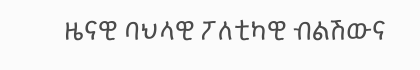ዜናዊ ባህላዊ ፖለቲካዊ ብልሽውና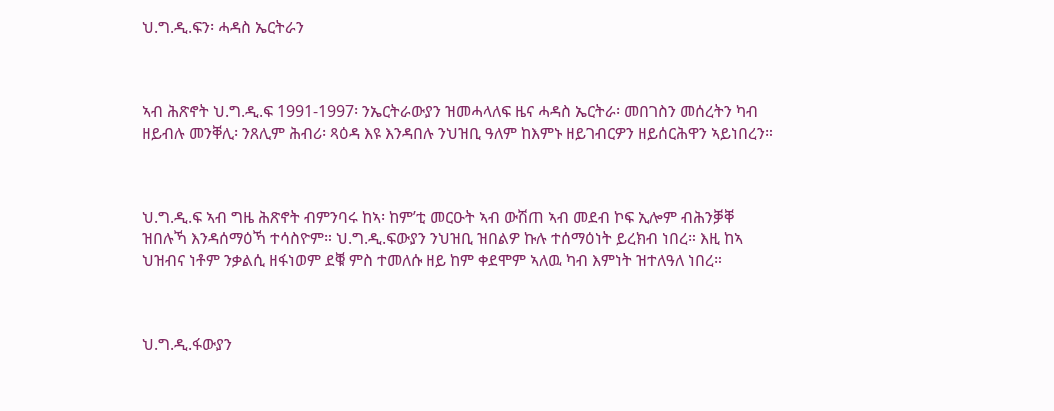ህ.ግ.ዲ.ፍን፡ ሓዳስ ኤርትራን



ኣብ ሕጽኖት ህ.ግ.ዲ.ፍ 1991-1997፡ ንኤርትራውያን ዝመሓላለፍ ዜና ሓዳስ ኤርትራ፡ መበገስን መሰረትን ካብ ዘይብሉ መንቐሊ፡ ንጸሊም ሕብሪ፡ ጻዕዳ እዩ እንዳበሉ ንህዝቢ ዓለም ከእምኑ ዘይገብርዎን ዘይሰርሕዋን ኣይነበረን።



ህ.ግ.ዲ.ፍ ኣብ ግዜ ሕጽኖት ብምንባሩ ከኣ፡ ከም’ቲ መርዑት ኣብ ውሽጠ ኣብ መደብ ኮፍ ኢሎም ብሕንቓቐ ዝበሉኻ እንዳሰማዕኻ ተሳስዮም። ህ.ግ.ዲ.ፍውያን ንህዝቢ ዝበልዎ ኩሉ ተሰማዕነት ይረክብ ነበረ። እዚ ከኣ ህዝብና ነቶም ንቃልሲ ዘፋነወም ደቑ ምስ ተመለሱ ዘይ ከም ቀደሞም ኣለዉ ካብ እምነት ዝተለዓለ ነበረ።



ህ.ግ.ዲ.ፋውያን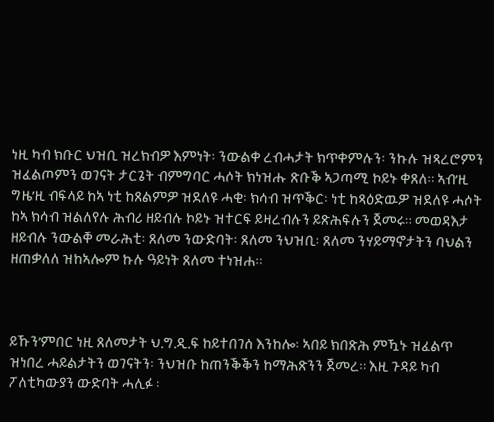ነዚ ካብ ክቡር ህዝቢ ዝረክብዎ እምነት፡ ንውልቀ ረብሓታት ክጥቀምሉን፡ ንኩሉ ዝጻረሮምን ዝፈልጦምን ወገናት ታርጌት ብምግባር ሓሶት ክነዝሑ ጽቡቕ ኣጋጣሚ ኮይኑ ቀጸለ። ኣብ’ዚ ግዜ’ዚ ብፍላይ ከኣ ነቲ ከጸልምዎ ዝደለዩ ሓቂ፡ ክሳብ ዝጥቕር፡ ነቲ ከጻዕድዉዎ ዝደለዩ ሓሶት ከኣ ክሳብ ዝልለየሉ ሕብሪ ዘይብሉ ኮይኑ ዝተርፍ ይዛረብሉን ይጽሕፍሉን ጀመሩ። መወዳእታ ዘይብሉ ንውልቐ መራሕቲ፡ ጸለመ ንውድባት፡ ጸለመ ንህዝቢ፡ ጸለመ ንሃይማኖታትን ባህልን ዘጠቃለለ ዝከኣሎም ኩሉ ዓይነት ጸለመ ተነዝሐ።



ይኹን’ምበር ነዚ ጸለመታት ህ.ግ.ዲ.ፍ ከይተበገሰ እንከሎ፡ ኣበይ ክበጽሕ ምዃኑ ዝፈልጥ ዝነበረ ሓይልታትን ወገናትን፡ ንህዝቡ ከጠንቕቕን ከማሕጽንን ጀመረ። እዚ ጉዳይ ካብ ፖለቲካውያን ውድባት ሓሊፉ ፡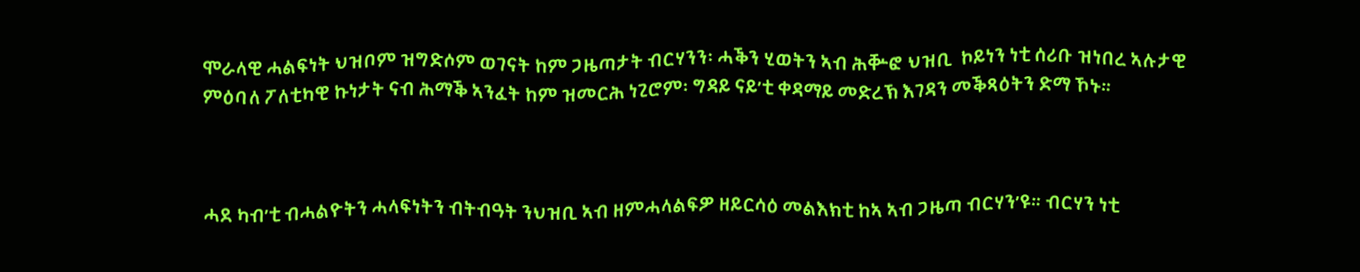ሞራላዊ ሓልፍነት ህዝቦም ዝግድሶም ወገናት ከም ጋዜጣታት ብርሃንን፡ ሓቕን ሂወትን ኣብ ሕቝፎ ህዝቢ  ኮይነን ነቲ ሰሪቡ ዝነበረ ኣሉታዊ ምዕባለ ፖለቲካዊ ኩነታት ናብ ሕማቕ ኣንፈት ከም ዝመርሕ ነጊሮም፡ ግዳይ ናይ’ቲ ቀዳማይ መድረኽ እገዳን መቕጻዕትን ድማ ኾኑ።



ሓደ ካብ’ቲ ብሓልዮትን ሓላፍነትን ብትብዓት ንህዝቢ ኣብ ዘምሓላልፍዎ ዘይርሳዕ መልእክቲ ከኣ ኣብ ጋዜጣ ብርሃን’ዩ። ብርሃን ነቲ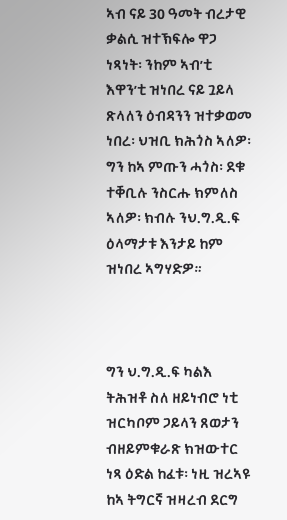ኣብ ናይ 30 ዓመት ብረታዊ ቃልሲ ዝተኽፍሎ ዋጋ ነጻነት፡ ንከም ኣብ’ቲ እዋን’ቲ ዝነበረ ናይ ጓይላ ጽላለን ዕብዳንን ዝተቃወመ ነበረ፡ ህዝቢ ክሕጎስ ኣለዎ፡ ግን ከኣ ምጡን ሓጎስ፡ ደቁ ተቐቢሉ ንስርሑ ክምለስ ኣለዎ፡ ክብሉ ንህ.ግ.ዲ.ፍ ዕላማታቱ እንታይ ከም ዝነበረ ኣግሃድዎ።



ግን ህ.ግ.ዲ.ፍ ካልእ ትሕዝቶ ስለ ዘይነብሮ ነቲ ዝርካቦም ጋይላን ጸወታን ብዘይምቁራጽ ክዝውተር ነጻ ዕድል ከፈቱ፡ ነዚ ዝረኣዩ ከኣ ትግርኛ ዝዛረብ ደርግ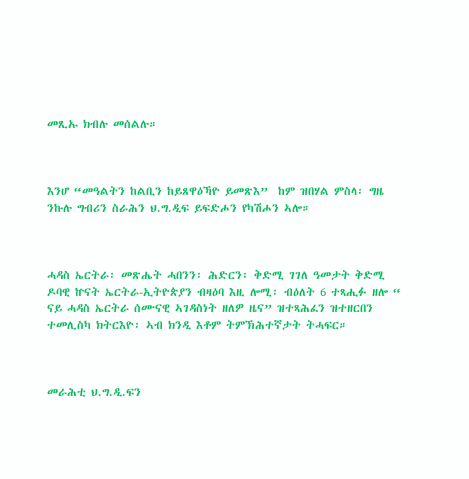መጺኡ ክብሉ መሰልሉ።



እንሆ “መዓልትን ከልቢን ከይጸዋዕኻዮ ይመጽእ”  ከም ዝበሃል ምስላ፡ ግዜ ንኩሉ ግብሪን ስራሕን ህ.ግ.ዲፍ ይፍድሖን የካሽሖን ኣሎ።



ሓዳስ ኤርትራ፡ መጽሔት ሓበንን፡ ሕድርን፡ ቅድሚ ገገለ ዓመታት ቅድሚ ዶባዊ ኵናት ኤርትራ-ኢትዮጵያን ብዛዕባ እዚ ሎሚ፡ ብዕለት 6 ተጻሒፉ ዘሎ “ ናይ ሓዳስ ኤርትራ ሰሙናዊ ኣገዳስነት ዘለዎ ዜና” ዝተጻሕፈን ዝተዘርበን ተመሊስካ ክትርእዮ፡ ኣብ ክንዲ እቶም ትምኽሕተኛታት ትሓፍር።



መራሕቲ ህ.ግ.ዲ.ፍን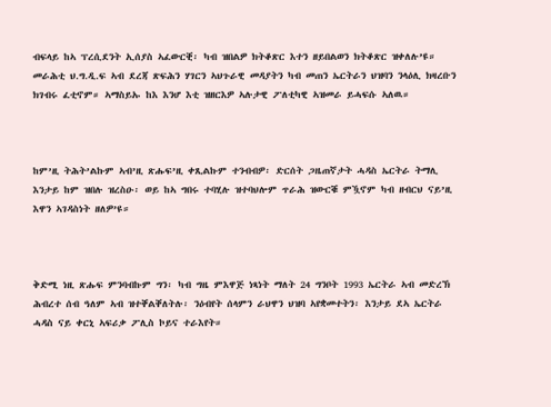ብፍላይ ከኣ ፕረሲደንት ኢሰያስ ኣፈውርቒ፡ ካብ ዝበልዎ ክትቆጽር እተን ዘይበልወን ክትቆጽር ዝቀለሉ’ዩ። መራሕቲ ህ.ግ.ዲ.ፍ ኣብ ደረጃ ጽፍሕን ሃገርን ኣህጉራዊ መዳያትን ካብ መጠን ኤርትራን ህዝባን ንላዕሊ ክዛረቡን ክገብሩ ፈቲኖም። ኣማስይኡ ከእ እንሆ እቲ ዝዘርእዎ ኣሉታዊ ፖለቲካዊ ኣዝመራ ይሓፍሱ ኣለዉ።



ከም’ዚ ትሕት’ልኩም ኣብ’ዚ ጽሑፍ’ዚ ቀጺልኩም ተንብብዎ፡ ድርሰት ጋዜጠኛታት ሓዳስ ኤርትራ ትማሊ እንታይ ከም ዝበሉ ዝረስዑ፡ ወይ ከኣ ግበሩ ተባሂሉ ዝተባህሎም ጥራሕ ዝውርቑ ምዃኖም ካብ ዘብርህ ናይ’ዚ እዋን ኣገዳስነት ዘለዎ’ዩ።



ቅድሚ ነዚ ጽሑፍ ምንባብኩም ግን፡ ካብ ግዜ ምእዋጅ ነጻነት ማለት 24 ግንቦት 1993 ኤርትራ ኣብ መድረኽ ሕብረተ ሰብ ዓለም ኣብ ዝተቐልቐለትሉ፡ ንዕብየት ሰላምን ራህዋን ህዝባ ኣየቋመተትን፡ እንታይ ደኣ ኤርትራ ሓዳስ ናይ ቀርኒ ኣፍሪቃ ፖሊስ ኮይና ተራእየት።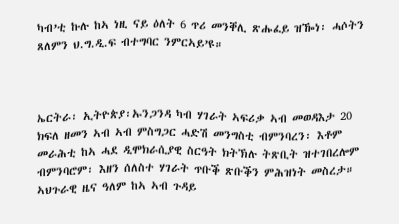ካብ’ቲ ኩሉ ከኣ ነዚ ናይ ዕለት 6 ጥሪ መንቐሊ ጽሑፈይ ዝዀነ፡ ሓሶትን ጸለምን ህ.ግ.ዲ.ፍ ብተግባር ንምርኣይ’ዩ።



ኤርትራ፡ ኢትዮጵያ፡ኡንጋንዳ ካብ ሃገራት ኣፍሪቃ ኣብ መወዳእታ 20 ክፍለ ዘመን ኣብ ኣብ ምስግጋር ሓድሽ መንግስቲ ብምንባረን፡ እቶም መራሕቲ ከኣ ሓደ ዲሞክራሲያዊ ስርዓት ክትኽሉ ትጽቢት ዝተገበረሎም ብምንባሮም፡ እዘን ሰለስተ ሃገራት ጥቡቕ ጽቡቕን ምሕዝነት መስረታ። ኣህጉራዊ ዜና ዓለም ከኣ ኣብ ጉዳይ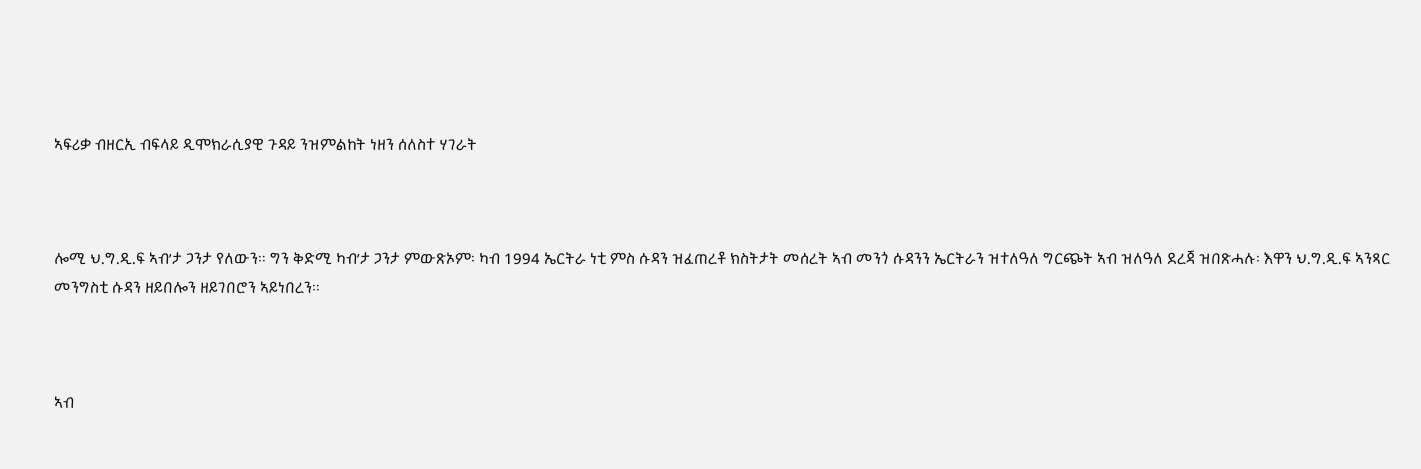ኣፍሪቃ ብዘርኢ ብፍላይ ዲሞክራሲያዊ ጉዳይ ንዝምልከት ነዘን ሰለስተ ሃገራት



ሎሚ ህ.ግ.ዲ.ፍ ኣብ’ታ ጋንታ የለውን። ግን ቅድሚ ካብ’ታ ጋንታ ምውጽኦም፡ ካብ 1994 ኤርትራ ነቲ ምስ ሱዳን ዝፈጠረቶ ክስትታት መሰረት ኣብ መንጎ ሱዳንን ኤርትራን ዝተለዓለ ግርጭት ኣብ ዝለዓለ ደረጃ ዝበጽሓሉ፡ እዋን ህ.ግ.ዲ.ፍ ኣንጻር መንግስቲ ሱዳን ዘይበሎን ዘይገበሮን ኣይነበረን።



ኣብ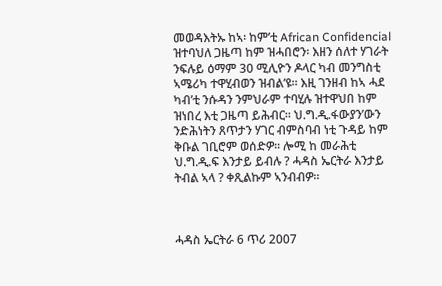መወዳእትኡ ከኣ፡ ከም’ቲ African Confidencial ዝተባህለ ጋዜጣ ከም ዝሓበሮን፡ እዘን ሰለተ ሃገራት ንፍሉይ ዕማም 30 ሚሊዮን ዶላር ካብ መንግስቲ ኣሜሪካ ተዋሂብወን ዝብል’ዩ። እዚ ገንዘብ ከኣ ሓደ ካብ’ቲ ንሱዳን ንምህራም ተባሂሉ ዝተዋህበ ከም ዝነበረ እቲ ጋዜጣ ይሕብር። ህ.ግ.ዲ.ፋውያን’ውን ንድሕነትን ጸጥታን ሃገር ብምስባብ ነቲ ጉዳይ ከም ቅቡል ገቢሮም ወሰድዎ። ሎሚ ከ መራሕቲ ህ.ግ.ዲ.ፍ እንታይ ይብሉ ? ሓዳስ ኤርትራ እንታይ ትብል ኣላ ? ቀጺልኩም ኣንብብዎ።



ሓዳስ ኤርትራ 6 ጥሪ 2007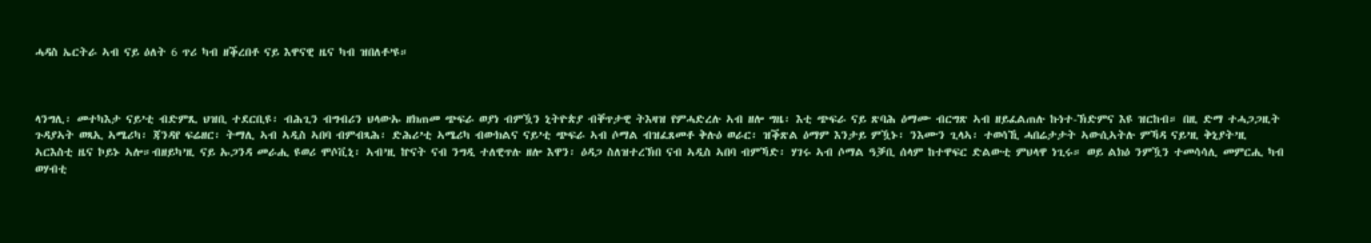ሓዳስ ኤርትራ ኣብ ናይ ዕለት 6 ጥሪ ካብ ዘቕረበቶ ናይ እዋናዊ ዜና ካብ ዝበለቶ’ዩ።



ላንግሊ፡ መተካእታ ናይ’ቲ ብድምጺ ህዝቢ ተደርቢዩ፡ ብሕጊን ብግብሪን ህላውኡ ዘክጠመ ጭፍራ ወያነ ብምዃን ኒትዮጵያ ብቐጥታዊ ትእዛዝ የምሓድረሉ ኣብ ዘሎ ግዜ፡ እቲ ጭፍራ ናይ ጽባሕ ዕማሙ ብርግጽ ኣብ ዘይፈልጠሉ ኩነተ-ኽድምና እዩ ዝርከብ። በዚ ድማ ተሓጋጋዚት ጉዳያኣት ወጻኢ ኣሜሪካ፡ ጃንዳየ ፍሬዘር፡ ትማሊ ኣብ ኣዲስ ኣበባ ብምብጻሕ፡ ድሕሪ’ቲ ኣሜሪካ ብውክልና ናይ’ቲ ጭፍራ ኣብ ሶማል ብዝፈጸመቶ ቅሉዕ ወራር፡ ዝቕጽል ዕማም እንታይ ምዃኑ፡ ንእሙን ጊላኣ፡ ተወሳኺ ሓበሬታታት ኣውሲኣትሉ ምኻዳ ናይ’ዚ ቅኒያት’ዚ ኣርእስቲ ዜና ኮይኑ ኣሎ።ብዘይካ’ዚ ናይ ኡጋንዳ መራሒ ዩወሪ ሞሶቪኒ፡ ኣብ’ዚ ኵናት ናብ ንግዲ ተለዊጥሉ ዘሎ እዋን፡ ዕዳጋ ስለዝተረኽበ ናብ ኣዲስ ኣበባ ብምኻድ፡ ሃገሩ ኣብ ሶማል ዓቓቢ ሰላም ከተዋፍር ድልውቲ ምህላዋ ነጊሩ። ወይ ልክዕ ንምዃን ተመሳሳሊ መምርሒ ካብ ወሃብቲ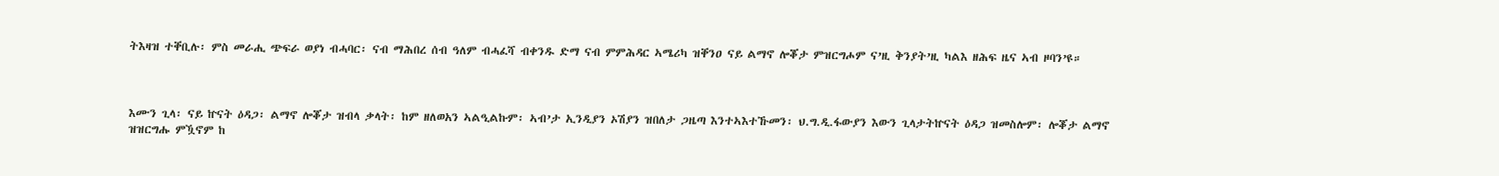ትእዛዝ ተቐቢሉ፡ ምስ መራሒ ጭፍራ ወያነ ብሓባር፡ ናብ ማሕበረ ሰብ ዓለም ብሓፈሻ ብቀንዱ ድማ ናብ ምምሕዳር ኣሜሪካ ዝቐንዐ ናይ ልማኖ ሎቖታ ምዝርግሖም ና’ዚ ቅንያት’ዚ ካልእ ዘሕፍ ዜና ኣብ ዞባን’ዩ።



እሙን ጊላ፡ ናይ ኵናት ዕዳጋ፡ ልማኖ ሎቖታ ዝብላ ቃላት፡ ከም ዘለወአን ኣልዒልኩም፡ ኣብ’ታ ኢንዲያን ኦሽያን ዝበለታ ጋዜጣ እንተኣእተኹመን፡ ህ.ግ.ዲ.ፋውያን እውን ጊላታትኵናት ዕዳጋ ዝመስሎም፡ ሎቖታ ልማኖ ዝዝርግሑ ምዃኖም ከ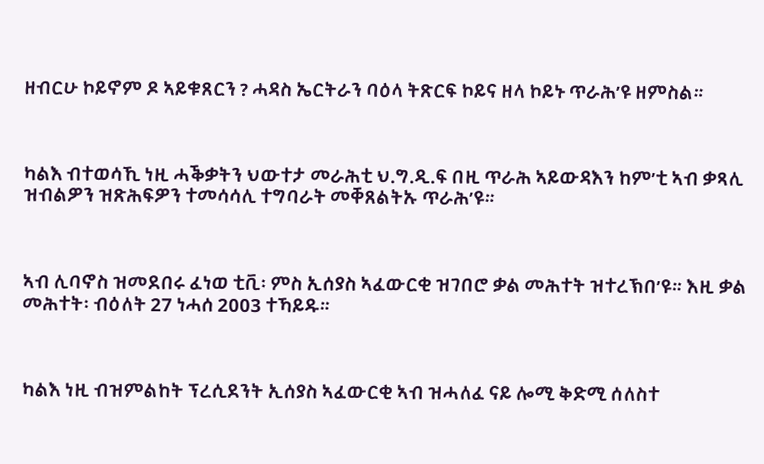ዘብርሁ ኮይኖም ዶ ኣይቁጸርን ? ሓዳስ ኤርትራን ባዕላ ትጽርፍ ኮይና ዘላ ኮይኑ ጥራሕ’ዩ ዘምስል።



ካልእ ብተወሳኺ ነዚ ሓቕቃትን ህውተታ መራሕቲ ህ.ግ.ዲ.ፍ በዚ ጥራሕ ኣይውዳእን ከም’ቲ ኣብ ቃጻሊ ዝብልዎን ዝጽሕፍዎን ተመሳሳሊ ተግባራት መቐጸልትኡ ጥራሕ’ዩ።



ኣብ ሊባኖስ ዝመደበሩ ፈነወ ቲቪ፡ ምስ ኢሰያስ ኣፈውርቂ ዝገበሮ ቃል መሕተት ዝተረኽበ’ዩ። እዚ ቃል መሕተት፡ ብዕለት 27 ነሓሰ 2003 ተኻይዱ።



ካልእ ነዚ ብዝምልከት ፕረሲደንት ኢሰያስ ኣፈውርቂ ኣብ ዝሓለፈ ናይ ሎሚ ቅድሚ ሰለስተ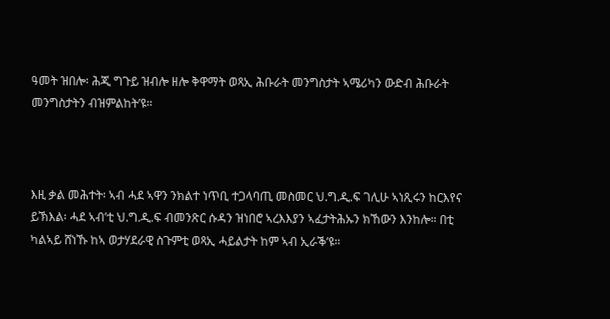ዓመት ዝበሎ፡ ሕጂ ግጉይ ዝብሎ ዘሎ ቅዋማት ወጻኢ ሕቡራት መንግስታት ኣሜሪካን ውድብ ሕቡራት መንግስታትን ብዝምልከት’ዩ።



እዚ ቃል መሕተት፡ ኣብ ሓደ ኣዋን ንክልተ ነጥቢ ተጋላባጢ መስመር ህ.ግ.ዲ.ፍ ገሊሁ ኣነጺሩን ከርእየና ይኽእል፡ ሓደ ኣብ’ቲ ህ.ግ.ዲ.ፍ ብመንጽር ሱዳን ዝነበሮ ኣረእእያን ኣፈታትሕኡን ክኸውን እንከሎ። በቲ ካልኣይ ሸነኹ ከኣ ወታሃደራዊ ስጉምቲ ወጻኢ ሓይልታት ከም ኣብ ኢራቕ’ዩ።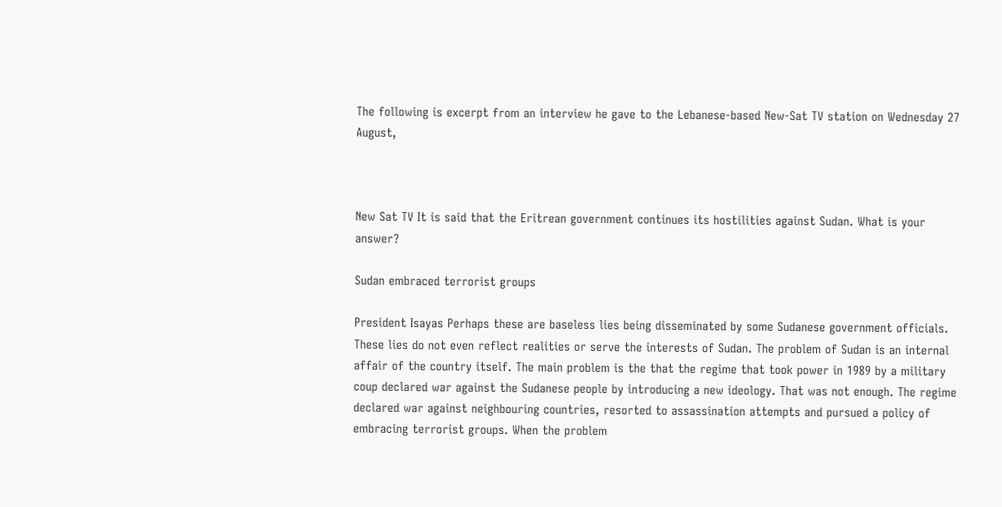The following is excerpt from an interview he gave to the Lebanese-based New-Sat TV station on Wednesday 27 August,



New Sat TV It is said that the Eritrean government continues its hostilities against Sudan. What is your answer?

Sudan embraced terrorist groups

President Isayas Perhaps these are baseless lies being disseminated by some Sudanese government officials. These lies do not even reflect realities or serve the interests of Sudan. The problem of Sudan is an internal affair of the country itself. The main problem is the that the regime that took power in 1989 by a military coup declared war against the Sudanese people by introducing a new ideology. That was not enough. The regime declared war against neighbouring countries, resorted to assassination attempts and pursued a policy of embracing terrorist groups. When the problem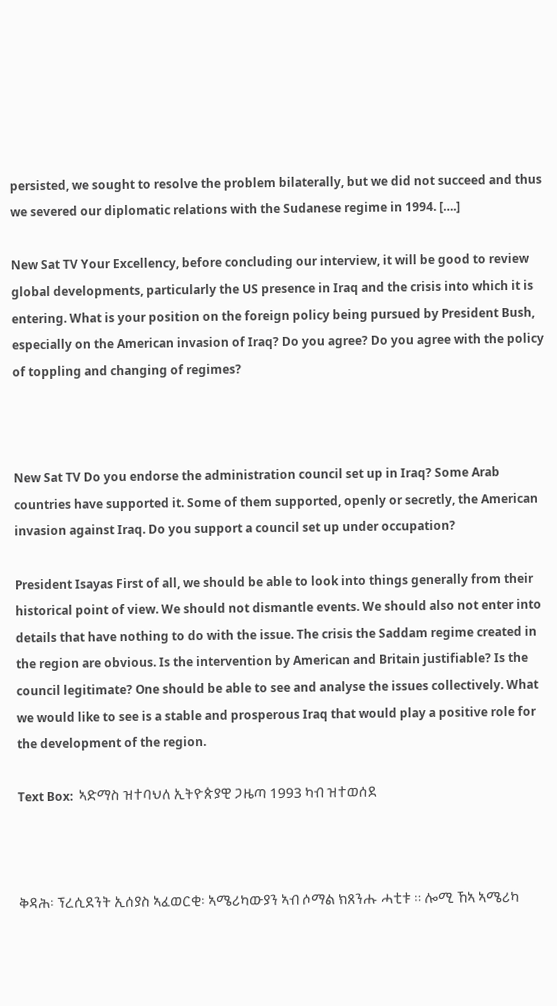persisted, we sought to resolve the problem bilaterally, but we did not succeed and thus we severed our diplomatic relations with the Sudanese regime in 1994. [….]

New Sat TV Your Excellency, before concluding our interview, it will be good to review global developments, particularly the US presence in Iraq and the crisis into which it is entering. What is your position on the foreign policy being pursued by President Bush, especially on the American invasion of Iraq? Do you agree? Do you agree with the policy of toppling and changing of regimes?



New Sat TV Do you endorse the administration council set up in Iraq? Some Arab countries have supported it. Some of them supported, openly or secretly, the American invasion against Iraq. Do you support a council set up under occupation?

President Isayas First of all, we should be able to look into things generally from their historical point of view. We should not dismantle events. We should also not enter into details that have nothing to do with the issue. The crisis the Saddam regime created in the region are obvious. Is the intervention by American and Britain justifiable? Is the council legitimate? One should be able to see and analyse the issues collectively. What we would like to see is a stable and prosperous Iraq that would play a positive role for the development of the region.

Text Box:  ኣድማስ ዝተባህለ ኢትዮጵያዊ ጋዜጣ 1993 ካብ ዝተወሰደ



ቅዳሕ፡ ፕረሲደንት ኢሰያስ ኣፈወርቂ፡ ኣሜሪካውያን ኣብ ሶማል ክጸንሑ ሓቲቱ ። ሎሚ ኸኣ ኣሜሪካ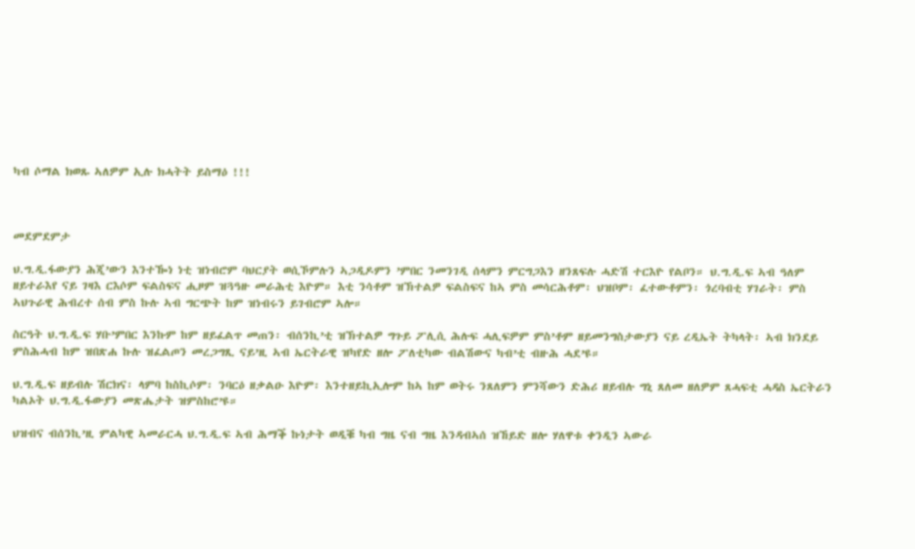ካብ ሶማል ክወጹ ኣለዎም ኢሉ ክሓትት ይስማዕ !!!



መደምደምታ

ህ.ግ.ዲ.ፋውያን ሕጂ’ውን እንተዀነ ነቲ ዝነብሮም ባህርያት ወሲኾምሉን ኣጋዲዶምን ’ምበር ንመንገዲ ሰላምን ምርግጋእን ዘንጸፍሉ ሓድሽ ተርእዮ የልቦን። ህ.ግ.ዲ.ፍ ኣብ ዓለም ዘይተራእየ ናይ ገዛእ ርእሶም ፍልስፍና ሒዞም ዝጓዓዙ መራሕቲ እዮም። እቲ ንሳቶም ዝኽተልዎ ፍልስፍና ከኣ ምስ መሳርሕቶም፡ ህዝቦም፡ ፈተውቶምን፡ ጎረባብቲ ሃገራት፡ ምስ ኣህጉራዊ ሕብረተ ሰብ ምስ ኩሉ ኣብ ግርጭት ከም ዝነብሩን ይገብሮም ኣሎ።

ስርዓት ህ.ግ.ዲ.ፍ ሃቡ’ምበር እንኩም ከም ዘይፈልጥ መጠን፡ ብሰንኪ’ቲ ዝኽተልዎ ግጉይ ፖሊሲ ሕሉፍ ሓሊፍዎም ምስ’ቶም ዘይመንግስታውያን ናይ ረዲኤት ትካላት፡ ኣብ ክንደይ ምስሕሓብ ከም ዝበጽሐ ኩሉ ዝፈልጦን መረጋግጺ ናይ’ዚ ኣብ ኤርትራዊ ዝካየድ ዘሎ ፖለቲካው ብልሽውና ካብ’ቲ ብዙሕ ሓደ’ዩ።

ህ.ግ.ዲ.ፍ ዘይብሉ ሽርክና፡ ላምባ ከስኪሶም፡ ንባርዕ ዘቃልዑ እዮም፡ እንተዘይኪኢሎም ከኣ ከም ወትሩ ንጸለምን ምንሻውን ድሕሪ ዘይብሉ ግኒ ጸለመ ዘለዎም ጸሓፍቲ ሓዳስ ኤርትራን ካልኦት ህ.ግ.ዲ.ፋውያን መጽሔታት ዝምስከሮ’ዩ።

ህዝብና ብሰንኪ’ዚ ምልካዊ ኣመራርሓ ህ.ግ.ዲ.ፍ ኣብ ሕማቕ ኩነታት ወዲቑ ካብ ግዜ ናብ ግዜ እንዳብኣሰ ዝኸይድ ዘሎ ሃለዋቱ ቀንዲን ኣውራ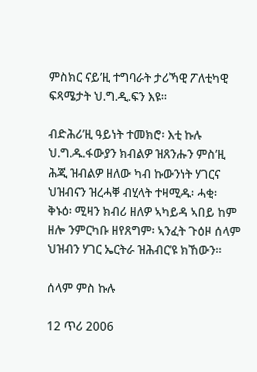ምስክር ናይ’ዚ ተግባራት ታሪኻዊ ፖለቲካዊ ፍጻሜታት ህ.ግ.ዲ.ፍን እዩ።

ብድሕሪ’ዚ ዓይነት ተመክሮ፡ እቲ ኩሉ ህ.ግ.ዱ.ፋውያን ክብልዎ ዝጸንሑን ምስ’ዚ ሕጂ ዝብልዎ ዘለው ካብ ኩውንነት ሃገርና ህዝብናን ዝረሓቐ ብሂላት ተዛሚዱ፡ ሓቂ፡ ቅኑዕ፡ ሚዛን ክብሪ ዘለዎ ኣካይዳ ኣበይ ከም ዘሎ ንምርካቡ ዘየጸግም፡ ኣንፈት ጉዕዞ ሰላም ህዝብን ሃገር ኤርትራ ዝሕብር’ዩ ክኸውን።

ሰላም ምስ ኩሉ

12 ጥሪ 2006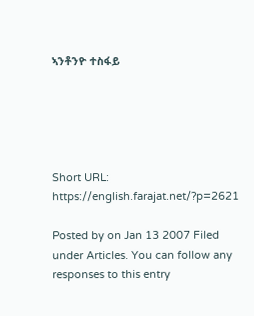ኣንቶንዮ ተስፋይ





Short URL: https://english.farajat.net/?p=2621

Posted by on Jan 13 2007 Filed under Articles. You can follow any responses to this entry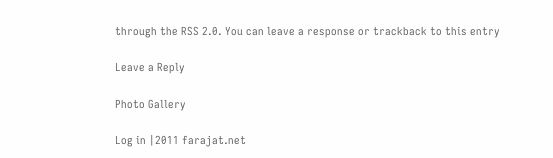through the RSS 2.0. You can leave a response or trackback to this entry

Leave a Reply

Photo Gallery

Log in |2011 farajat.net